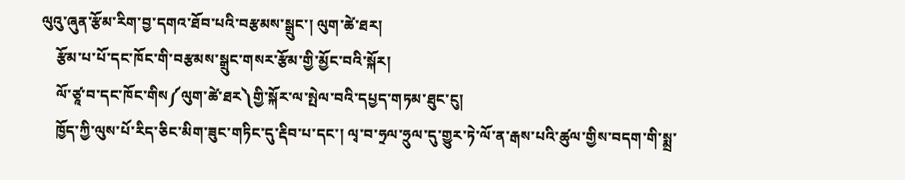ལུའུ་ཞུན་རྩོམ་རིག་བྱ་དགའ་ཐོབ་པའི་བརྩམས་སྒྲུང་། ལུག་ཚེ་ཐར།
    རྩོམ་པ་པོ་དང་ཁོང་གི་བརྩམས་སྒྲུང་གསར་རྩོམ་གྱི་མྱོང་བའི་སྐོར།
    ལོ་ཙཱ་བ་དང་ཁོང་གིས༼ལུག་ཚེ་ཐར༽གྱི་སྐོར་ལ་སྤེལ་བའི་དཔྱད་གཏམ་ཐུང་ངུ།
    ཁྱོད་ཀྱི་ལུས་པོ་རིད་ཅིང་མིག་ཟུང་གཏིང་དུ་རྡིབ་པ་དང་། ལྭ་བ་ཧྲལ་ཧྲུལ་དུ་གྱུར་ཏེ་ལོ་ན་རྒས་པའི་ཚུལ་གྱིས་བདག་གི་སྨྲ་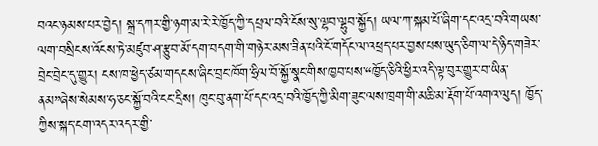བའང་ཉམས་པར་བྱེད། སྐྲ་དཀར་གྱི་ཉག་མ་རེ་རེ་ཁྱོད་ཀྱི་དཔྲལ་བའི་ངོས་སུ་ལྷབ་ལྷུབ་སྐྱོད། ཡལ་ཀ་སྐམ་པོ་ཞིག་དང་འདྲ་བའི་གཡས་ལག་བསྲིངས་འོངས་ཏེ་མཛུབ་ཤ་རྩུབ་མོ་དག་བདག་གི་གཉེར་མས་ཟིན་པའི་ངོ་གདོང་ལ་འཕྲད་པར་བྱས་པས་ཡུད་ཅིག་ལ་དེ་ཉིད་གཟེར་བྲེང་བྲེང་དུ་གྱུར། ངས་ཁ་ཕྱེད་ཙམ་གདངས་ཞིང་བྲང་ཁོག་ཧྲིལ་བོ་སྐྱོ་སྣང་གིས་ཁྱབ་པས་“ཁྱོད་ཅིའི་ཕྱིར་འདི་ལྟ་བུར་གྱུར་བ་ཡིན་ནམ”ཞེས་སེམས་ཧ་ཅང་སྐྱོ་བའི་ངང་དྲིས། ཁུང་བུ་ནག་པོ་དང་འདྲ་བའི་ཁྱོད་ཀྱི་མིག་ཟུང་ལས་ཁྲག་གི་མཆི་མ་རྡོག་པོ་འགའ་ལུད། ཁྱོད་ཀྱིས་སྐད་ངག་འདར་འདར་གྱི་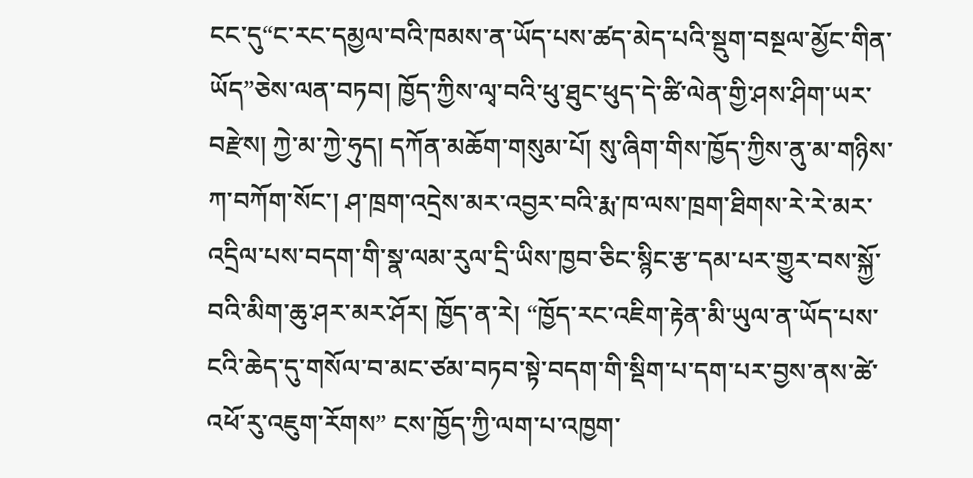ངང་དུ“ང་རང་དམྱལ་བའི་ཁམས་ན་ཡོད་པས་ཚད་མེད་པའི་སྡུག་བསྔལ་མྱོང་གིན་ཡོད”ཅེས་ལན་བཏབ། ཁྱོད་ཀྱིས་ལྭ་བའི་ཕུ་ཐུང་ཕུད་དེ་ཚི་ལེན་གྱི་ཤས་ཤིག་ཡར་བརྫེས། ཀྱེ་མ་ཀྱེ་ཧུད། དཀོན་མཆོག་གསུམ་པོ། སུ་ཞིག་གིས་ཁྱོད་ཀྱིས་ནུ་མ་གཉིས་ཀ་བཀོག་སོང་། ཤ་ཁྲག་འདྲེས་མར་འབྱར་བའི་རྨ་ཁ་ལས་ཁྲག་ཐིགས་རེ་རེ་མར་འདྲིལ་པས་བདག་གི་སྣ་ལམ་རུལ་དྲི་ཡིས་ཁྱབ་ཅིང་སྙིང་རྩ་དམ་པར་གྱུར་བས་སྐྱོ་བའི་མིག་ཆུ་ཤར་མར་ཤོར། ཁྱོད་ན་རེ། “ཁྱོད་རང་འཇིག་རྟེན་མི་ཡུལ་ན་ཡོད་པས་ངའི་ཆེད་དུ་གསོལ་བ་མང་ཙམ་བཏབ་སྟེ་བདག་གི་སྡིག་པ་དག་པར་བྱས་ནས་ཚེ་འཕོ་རུ་འཇུག་རོགས” ངས་ཁྱོད་ཀྱི་ལག་པ་འཁྱག་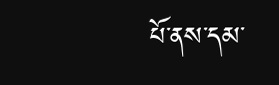པོ་ནས་དམ་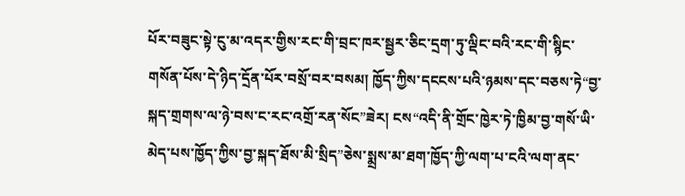པོར་བཟུང་སྟེ་ངུ་མ་འདར་གྱིས་རང་གི་བྲང་ཁར་སྦྱར་ཅིང་དྲག་ཏུ་ལྡིང་བའི་རང་གི་སྙིང་གསོན་པོས་དེ་ཉིད་དྲོན་པོར་བསྲོ་བར་བསམ། ཁྱོད་ཀྱིས་དངངས་པའི་ཉམས་དང་བཅས་ཏེ“བྱ་སྐད་གྲགས་ལ་ཉེ་བས་ང་རང་འགྲོ་རན་སོང”ཟེར། ངས“འདི་ནི་གྲོང་ཁྱེར་ཏེ་ཁྱིམ་བྱ་གསོ་ཡི་མེད་པས་ཁྱོད་ཀྱིས་བྱ་སྐད་ཐོས་མི་སྲིད”ཅེས་སྨྲས་མ་ཐག་ཁྱོད་ཀྱི་ལག་པ་ངའི་ལག་ནང་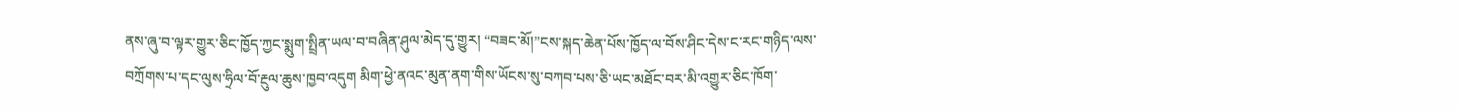ནས་ཞུ་བ་ལྟར་གྱུར་ཅིང་ཁྱོད་ཀྱང་སྨུག་སྤྲིན་ཡལ་བ་བཞིན་ཤུལ་མེད་དུ་གྱུར། “བཟང་མོ།”ངས་སྐད་ཆེན་པོས་ཁྱོད་ལ་བོས་ཤིང་དེས་ང་རང་གཉིད་ལས་བཀྲོགས་པ་དང་ལུས་ཧྲིལ་བོ་རྔུལ་ཆུས་ཁྱབ་འདུག མིག་ཕྱེ་ནའང་མུན་ནག་གིས་ཡོངས་སུ་བཀབ་པས་ཅི་ཡང་མཐོང་བར་མི་འགྱུར་ཅིང་ཁོག་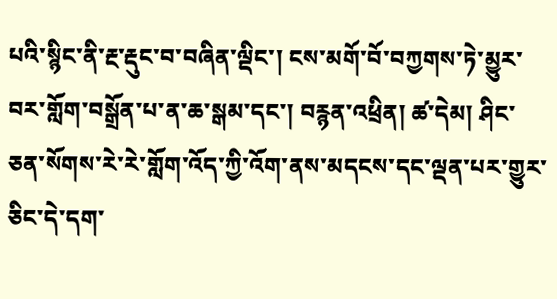པའི་སྙིང་ནི་རྔ་རྡུང་བ་བཞིན་ལྡིང་། ངས་མགོ་བོ་བཀྱགས་ཏེ་མྱུར་བར་གློག་བསྒྲོན་པ་ན་ཆ་སྒམ་དང་། བརྙན་འཕྲིན། ཚ་དེམ། ཤིང་ཅན་སོགས་རེ་རེ་གློག་འོད་ཀྱི་འོག་ནས་མདངས་དང་ལྡན་པར་གྱུར་ཅིང་དེ་དག་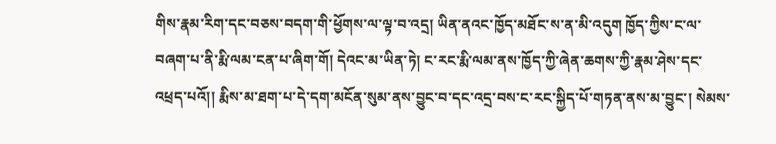གིས་རྣམ་རིག་དང་བཅས་བདག་གི་ཕྱོགས་ལ་ལྟ་བ་འདྲ། ཡིན་ནའང་ཁྱོད་མཐོང་ས་ན་མི་འདུག ཁྱོད་ཀྱིས་ང་ལ་བཞག་པ་ནི་རྨི་ལམ་ངན་པ་ཞིག་གོ། དེའང་མ་ཡིན་ཏེ། ང་རང་རྨི་ལམ་ནས་ཁྱོད་ཀྱི་ཞེན་ཆགས་ཀྱི་རྣམ་ཤེས་དང་འཕྲད་པའོ།། རྨིས་མ་ཐག་པ་དེ་དག་མངོན་སུམ་ནས་བྱུང་བ་དང་འདྲ་བས་ང་རང་སྐྱིད་པོ་གཏན་ནས་མ་བྱུང་། སེམས་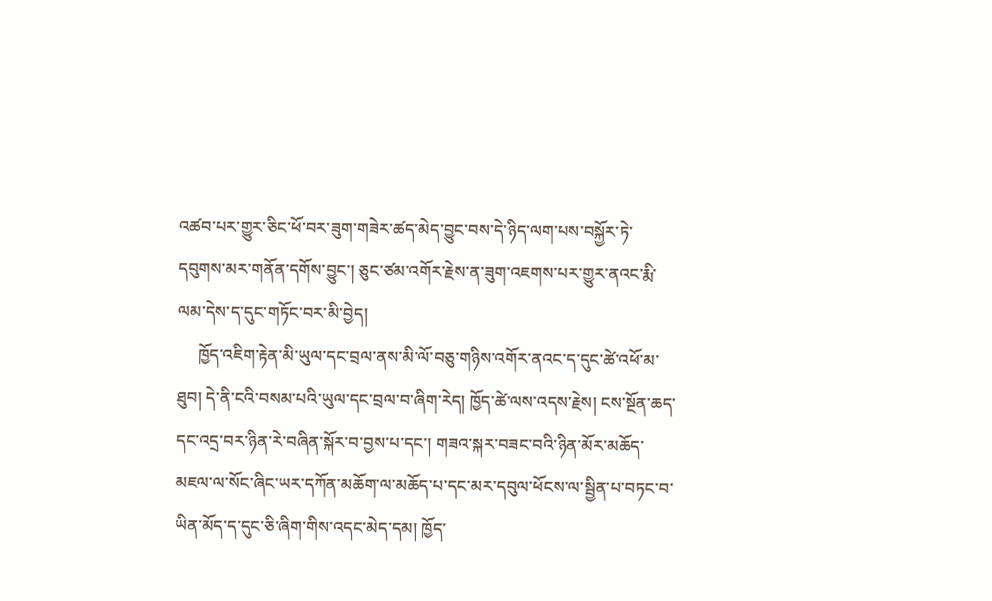འཚབ་པར་གྱུར་ཅིང་ཕོ་བར་ཟུག་གཟེར་ཚད་མེད་བྱུང་བས་དེ་ཉིད་ལག་པས་བསྐྱོར་ཏེ་དབུགས་མར་གནོན་དགོས་བྱུང་། ཅུང་ཙམ་འགོར་རྗེས་ན་ཟུག་འཇགས་པར་གྱུར་ནའང་རྨི་ལམ་དེས་ད་དུང་གཏོང་བར་མི་བྱེད།
     ཁྱོད་འཇིག་རྟེན་མི་ཡུལ་དང་བྲལ་ནས་མི་ལོ་བཅུ་གཉིས་འགོར་ནའང་ད་དུང་ཚེ་འཕོ་མ་ཐུབ། དེ་ནི་ངའི་བསམ་པའི་ཡུལ་དང་བྲལ་བ་ཞིག་རེད། ཁྱོད་ཚེ་ལས་འདས་རྗེས། ངས་སྔོན་ཆད་དང་འདྲ་བར་ཉིན་རེ་བཞིན་སྐོར་བ་བྱས་པ་དང་། གཟའ་སྐར་བཟང་བའི་ཉིན་མོར་མཆོད་མཇལ་ལ་སོང་ཞིང་ཡར་དཀོན་མཆོག་ལ་མཆོད་པ་དང་མར་དབུལ་ཕོངས་ལ་སྦྱིན་པ་བཏང་བ་ཡིན་མོད་ད་དུང་ཅི་ཞིག་གིས་འདང་མེད་དམ། ཁྱོད་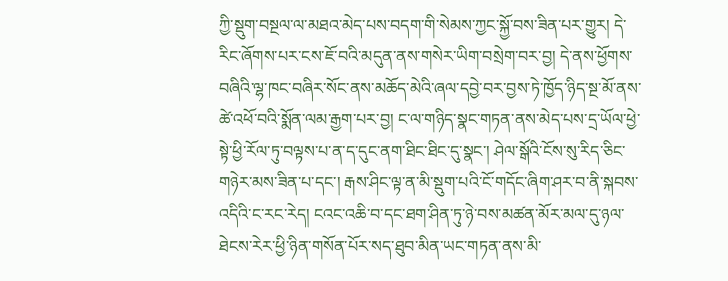ཀྱི་སྡུག་བསྔལ་ལ་མཐའ་མེད་པས་བདག་གི་སེམས་ཀྱང་སྐྱོ་བས་ཟིན་པར་གྱུར། དེ་རིང་ཞོགས་པར་ངས་ཇོ་བའི་མདུན་ནས་གསེར་ཡིག་བསྲེག་བར་བྱ། དེ་ནས་ཕྱོགས་བཞིའི་ལྷ་ཁང་བཞིར་སོང་ནས་མཆོད་མེའི་ཞལ་དབྱེ་བར་བྱས་ཏེ་ཁྱོད་ཉིད་སྔ་མོ་ནས་ཚེ་འཕོ་བའི་སྨོན་ལམ་རྒྱག་པར་བྱ། ང་ལ་གཉིད་སྣང་གཏན་ནས་མེད་པས་དྲ་ཡོལ་ཕྱེ་སྟེ་ཕྱི་རོལ་ཏུ་བལྟས་པ་ན་ད་དུང་ནག་ཐིང་ཐིང་དུ་སྣང་། ཤེལ་སྒོའི་ངོས་སུ་རིད་ཅིང་གཉེར་མས་ཟིན་པ་དང་། རྒས་ཤིང་ལྟ་ན་མི་སྡུག་པའི་ངོ་གདོང་ཞིག་ཤར་བ་ནི་སྐབས་འདིའི་ང་རང་རེད། ངའང་འཆི་བ་དང་ཐག་ཤིན་ཏུ་ཉེ་བས་མཚན་མོར་མལ་དུ་ཉལ་ཐེངས་རེར་ཕྱི་ཉིན་གསོན་པོར་སད་ཐུབ་མིན་ཡང་གཏན་ནས་མི་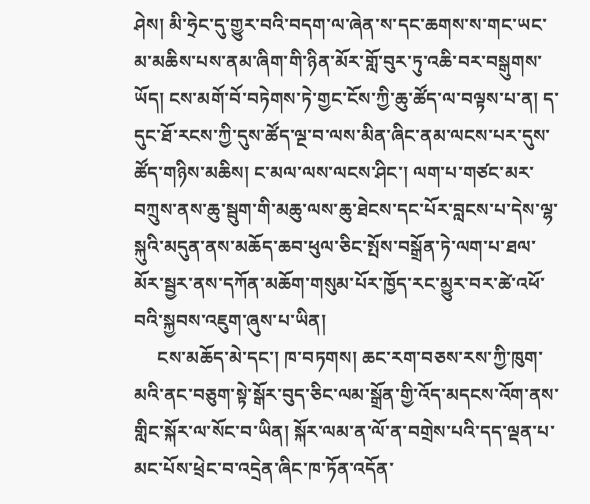ཤེས། མི་ཧྲེང་དུ་གྱུར་བའི་བདག་ལ་ཞེན་ས་དང་ཆགས་ས་གང་ཡང་མ་མཆིས་པས་ནམ་ཞིག་གི་ཉིན་མོར་གློ་བུར་ཏུ་འཆི་བར་བསྒུགས་ཡོད། ངས་མགོ་བོ་བཏེགས་ཏེ་གྱང་ངོས་ཀྱི་ཆུ་ཚོད་ལ་བལྟས་པ་ན། ད་དུང་ཐོ་རངས་ཀྱི་དུས་ཚོད་ལྔ་བ་ལས་མིན་ཞིང་ནམ་ལངས་པར་དུས་ཚོད་གཉིས་མཆིས། ང་མལ་ལས་ལངས་ཤིང་། ལག་པ་གཙང་མར་བཀྲུས་ནས་ཆུ་སྦུག་གི་མཆུ་ལས་ཆུ་ཐེངས་དང་པོར་བླངས་པ་དེས་ལྷ་སྐུའི་མདུན་ནས་མཆོད་ཆབ་ཕུལ་ཅིང་སྤོས་བསྒྲོན་ཏེ་ལག་པ་ཐལ་མོར་སྦྱར་ནས་དཀོན་མཆོག་གསུམ་པོར་ཁྱོད་རང་མྱུར་བར་ཚེ་འཕོ་བའི་སྐྱབས་འཇུག་ཞུས་པ་ཡིན།
     ངས་མཆོད་མེ་དང་། ཁ་བཏགས། ཆང་རག་བཅས་རས་ཀྱི་ཁུག་མའི་ནང་བཅུག་སྟེ་སྒོར་བུད་ཅིང་ལམ་སྒྲོན་གྱི་འོད་མདངས་འོག་ནས་གླིང་སྐོར་ལ་སོང་བ་ཡིན། སྐོར་ལམ་ན་ལོ་ན་བགྲེས་པའི་དད་ལྡན་པ་མང་པོས་ཕྲེང་བ་འདྲེན་ཞིང་ཁ་ཏོན་འདོན་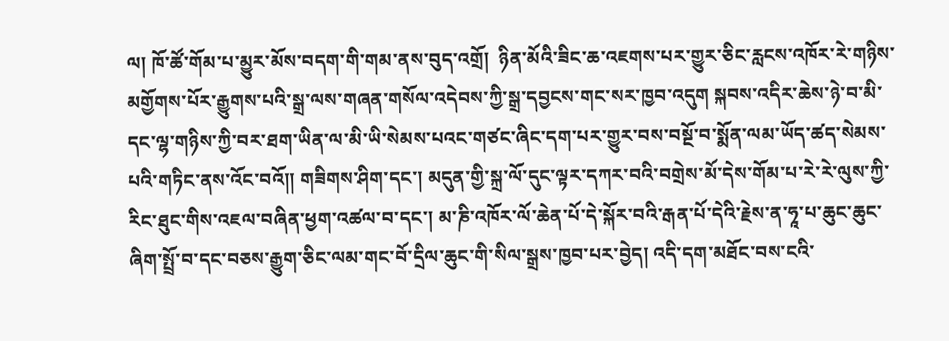ལ། ཁོ་ཚོ་གོམ་པ་མྱུར་མོས་བདག་གི་གམ་ནས་བུད་འགྲོ།  ཉིན་མོའི་ཟིང་ཆ་འཇགས་པར་གྱུར་ཅིང་རླངས་འཁོར་རེ་གཉིས་མགྱོགས་པོར་རྒྱུགས་པའི་སྒྲ་ལས་གཞན་གསོལ་འདེབས་ཀྱི་སྒྲ་དབྱངས་གང་སར་ཁྱབ་འདུག སྐབས་འདིར་ཆེས་ཉེ་བ་མི་དང་ལྷ་གཉིས་ཀྱི་བར་ཐག་ཡིན་ལ་མི་ཡི་སེམས་པའང་གཙང་ཞིང་དག་པར་གྱུར་བས་བསྔོ་བ་སྨོན་ལམ་ཡོད་ཚད་སེམས་པའི་གཏིང་ནས་འོང་བའོ།། གཟིགས་ཤིག་དང་། མདུན་གྱི་སྐྲ་ལོ་དུང་ལྟར་དཀར་བའི་བགྲེས་མོ་དེས་གོམ་པ་རེ་རེ་ལུས་ཀྱི་རིང་ཐུང་གིས་འཇལ་བཞིན་ཕྱག་འཚལ་བ་དང་། མ་ཎི་འཁོར་ལོ་ཆེན་པོ་དེ་སྐོར་བའི་རྒན་པོ་དེའི་རྗེས་ན་ཧཱ་པ་ཆུང་ཆུང་ཞིག་སྤྲོ་བ་དང་བཅས་རྒྱུག་ཅིང་ལམ་གང་བོ་དྲིལ་ཆུང་གི་སིལ་སྒྲས་ཁྱབ་པར་བྱེད། འདི་དག་མཐོང་བས་ངའི་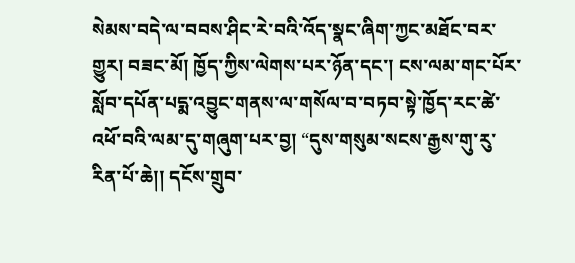སེམས་བདེ་ལ་བབས་ཤིང་རེ་བའི་འོད་སྣང་ཞིག་ཀྱང་མཐོང་བར་གྱུར། བཟང་མོ། ཁྱོད་ཀྱིས་ལེགས་པར་ཉོན་དང་། ངས་ལམ་གང་པོར་སློབ་དཔོན་པདྨ་འབྱུང་གནས་ལ་གསོལ་བ་བཏབ་སྟེ་ཁྱོད་རང་ཚེ་འཕོ་བའི་ལམ་དུ་གཞུག་པར་བྱ། “དུས་གསུམ་སངས་རྒྱས་གུ་རུ་རིན་པོ་ཆེ།། དངོས་གྲུབ་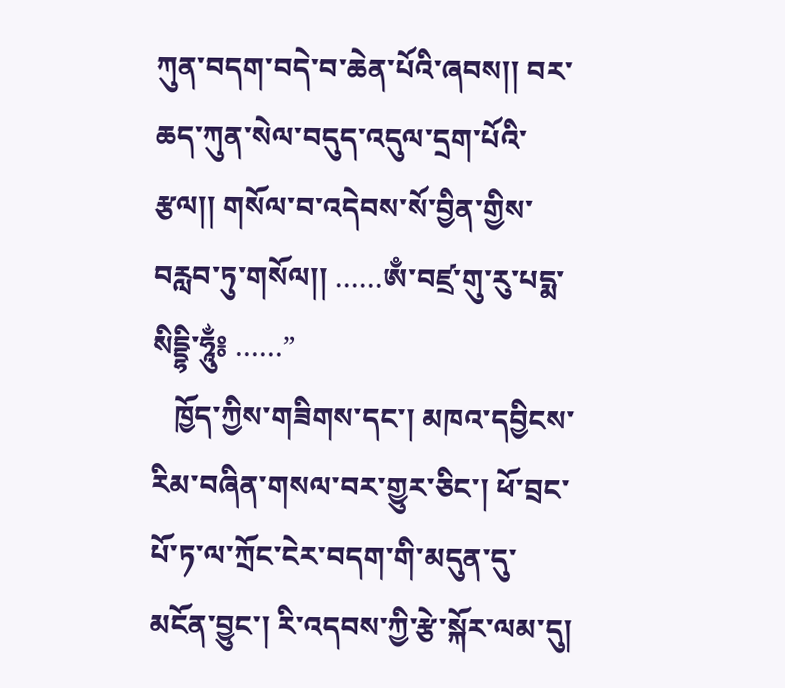ཀུན་བདག་བདེ་བ་ཆེན་པོའི་ཞབས།། བར་ཆད་ཀུན་སེལ་བདུད་འདུལ་དྲག་པོའི་རྩལ།། གསོལ་བ་འདེབས་སོ་བྱིན་གྱིས་བརླབ་ཏུ་གསོལ།། ……ཨྃ་བཛྲ་གུ་རུ་པདྨ་སིདྡྷི་ཧཱུྂ༔ ……”
   ཁྱོད་ཀྱིས་གཟིགས་དང་། མཁའ་དབྱིངས་རིམ་བཞིན་གསལ་བར་གྱུར་ཅིང་། ཕོ་བྲང་པོ་ཏ་ལ་ཀྲོང་ངེར་བདག་གི་མདུན་དུ་མངོན་བྱུང་། རི་འདབས་ཀྱི་རྩེ་སྐོར་ལམ་དུ།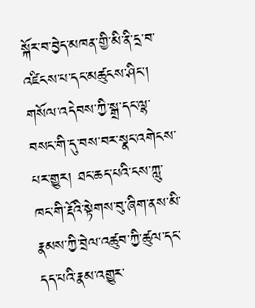སྐོར་བ་བྱེད་མཁན་གྱི་མི་ནི་དྲ་བ་འཛིངས་པ་དང་མཚུངས་ཤིང་། གསོལ་འདེབས་ཀྱི་སྒྲ་དང་ལྷ་བསང་གི་དུ་བས་བར་སྣང་འགེངས་པར་གྱུར། ཐང་ཆད་པའི་ངས་ཀླུ་ཁང་གི་རྡོའི་སྟེགས་བུ་ཞིག་ནས་མི་རྣམས་ཀྱི་བྲེལ་འཚུབ་ཀྱི་ཚུལ་དང་དད་པའི་རྣམ་འགྱུར་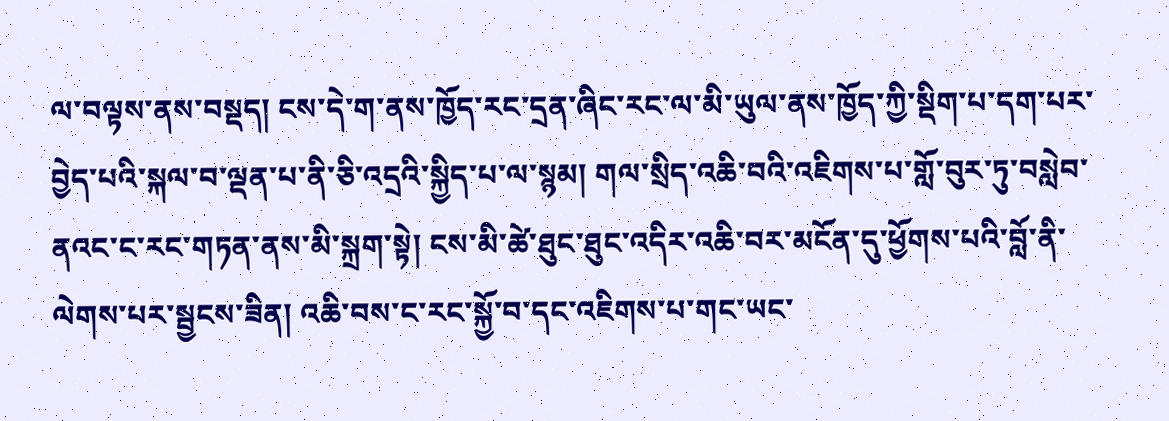ལ་བལྟས་ནས་བསྡད། ངས་དེ་ག་ནས་ཁྱོད་རང་དྲན་ཞིང་རང་ལ་མི་ཡུལ་ནས་ཁྱོད་ཀྱི་སྡིག་པ་དག་པར་བྱེད་པའི་སྐལ་བ་ལྡན་པ་ནི་ཅི་འདྲའི་སྐྱིད་པ་ལ་སྙམ། གལ་སྲིད་འཆི་བའི་འཇིགས་པ་གློ་བུར་ཏུ་བསླེབ་ནའང་ང་རང་གཏན་ནས་མི་སྐྲག་སྟེ། ངས་མི་ཚེ་ཐུང་ཐུང་འདིར་འཆི་བར་མངོན་དུ་ཕྱོགས་པའི་བློ་ནི་ལེགས་པར་སྦྱངས་ཟིན། འཆི་བས་ང་རང་སྐྱོ་བ་དང་འཇིགས་པ་གང་ཡང་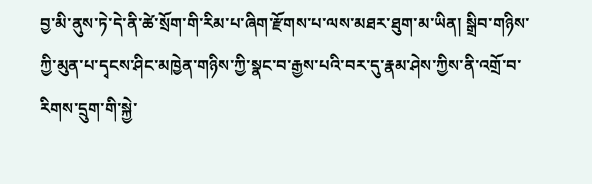བྱ་མི་ནུས་ཏེ་དེ་ནི་ཚེ་སྲོག་གི་རིམ་པ་ཞིག་རྫོགས་པ་ལས་མཐར་ཐུག་མ་ཡིན། སྒྲིབ་གཉིས་ཀྱི་མུན་པ་དྭངས་ཤིང་མཁྱེན་གཉིས་ཀྱི་སྣང་བ་རྒྱས་པའི་བར་དུ་རྣམ་ཤེས་ཀྱིས་ནི་འགྲོ་བ་རིགས་དྲུག་གི་སྐྱེ་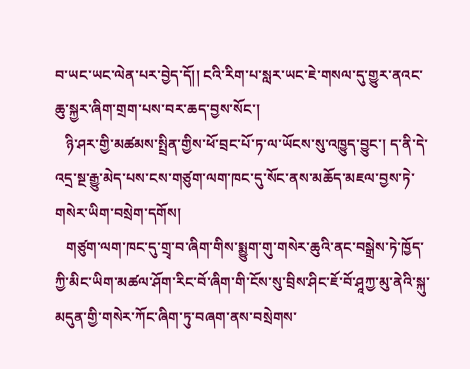བ་ཡང་ཡང་ལེན་པར་བྱེད་དོ།། ངའི་རིག་པ་སླར་ཡང་ཇེ་གསལ་དུ་གྱུར་ནའང་ཆུ་སྐྱར་ཞིག་གྲག་པས་བར་ཆད་བྱས་སོང་།
   ཉི་ཤར་གྱི་མཚམས་སྤྲིན་གྱིས་ཕོ་བྲང་པོ་ཏ་ལ་ཡོངས་སུ་འཁྱུད་བྱུང་། ད་ནི་དེ་འདྲ་སྔ་རྒྱུ་མེད་པས་ངས་གཙུག་ལག་ཁང་དུ་སོང་ནས་མཆོད་མཇལ་བྱས་ཏེ་གསེར་ཡིག་བསྲེག་དགོས།
   གཙུག་ལག་ཁང་དུ་གྲྭ་བ་ཞིག་གིས་སྨྱུག་གུ་གསེར་ཆུའི་ནང་བསྒྲེས་ཏེ་ཁྱོད་ཀྱི་མིང་ཡིག་མཚལ་ཤོག་རིང་བོ་ཞིག་གི་ངོས་སུ་བྲིས་ཤིང་ཇོ་བོ་ཤཱཀྱ་མུ་ནེའི་སྐུ་མདུན་གྱི་གསེར་ཀོང་ཞིག་ཏུ་བཞག་ནས་བསྲེགས་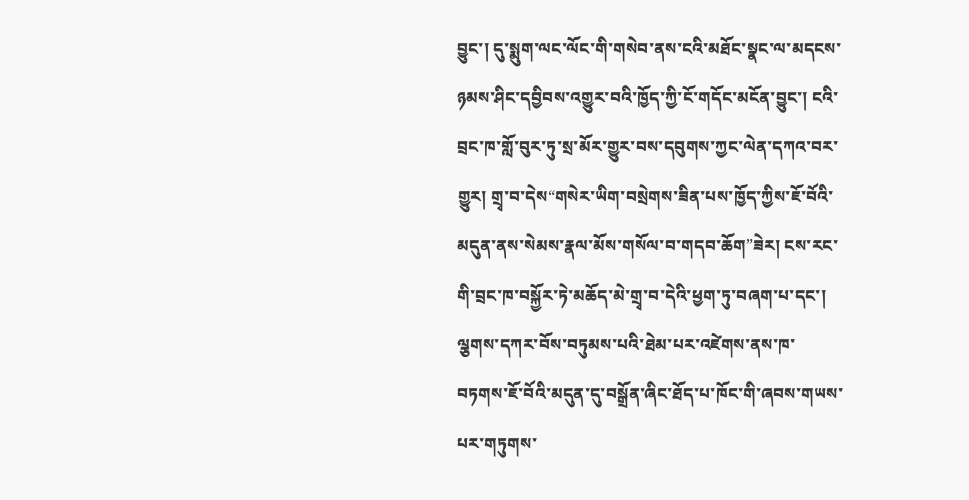བྱུང་། དུ་སྨུག་ལང་ལོང་གི་གསེབ་ནས་ངའི་མཐོང་སྣང་ལ་མདངས་ཉམས་ཤིང་དབྱིབས་འགྱུར་བའི་ཁྱོད་ཀྱི་ངོ་གདོང་མངོན་བྱུང་། ངའི་བྲང་ཁ་གློ་བུར་ཏུ་སྲ་མོར་གྱུར་བས་དབུགས་ཀྱང་ལེན་དཀའ་བར་གྱུར། གྲྭ་བ་དེས“གསེར་ཡིག་བསྲེགས་ཟིན་པས་ཁྱོད་ཀྱིས་ཇོ་བོའི་མདུན་ནས་སེམས་རྣལ་མོས་གསོལ་བ་གདབ་ཆོག”ཟེར། ངས་རང་གི་བྲང་ཁ་བསྐྱོར་ཏེ་མཆོད་མེ་གྲྭ་བ་དེའི་ཕྱག་ཏུ་བཞག་པ་དང་། ལྕགས་དཀར་བོས་བཏུམས་པའི་ཐེམ་པར་འཛེགས་ནས་ཁ་བཏགས་ཇོ་བོའི་མདུན་དུ་བསྒྲོན་ཞིང་ཐོད་པ་ཁོང་གི་ཞབས་གཡས་པར་གཏུགས་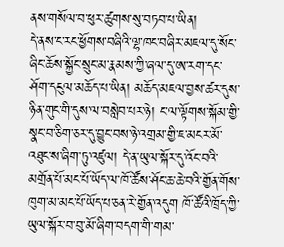ནས་གསོལ་བ་ཕུར་ཚུགས་སུ་བཏབ་པ་ཡིན།
དེ་ནས་ང་རང་ཕྱོགས་བཞིའི་ལྷ་ཁང་བཞིར་མཇལ་དུ་སོང་ཞིང་ཆོས་སྐྱོང་སྲུང་མ་རྣམས་ཀྱི་ཞལ་དུ་ཨ་རག་དང་ཤོག་དངུལ་མཆོད་པ་ཡིན། མཆོད་མཇལ་བྱས་ཚར་དུས་ཉིན་གུང་གི་དུས་ལ་བསླེབ་པར་ཉེ། ང་ལ་ལྟོགས་སྐོམ་གྱི་སྣང་བ་ཅིག་ཅར་དུ་བྱུང་བས་ཉེ་འགྲམ་གྱི་ཇ་མངར་མོ་འཐུང་ས་ཞིག་ཏུ་འཛུལ། དེ་ན་ཡུལ་སྐོར་དུ་འོང་བའི་མགྲོན་པོ་མང་པོ་ཡོད་ལ་ཁོ་ཚོས་ཤོང་ཆ་ཆེ་བའི་གྱོན་གོས་ཁུག་མ་མང་པོ་ཡོད་པ་ཅན་རེ་གྱོན་འདུག ཁོ་ཚོའི་ཁྲོད་ཀྱི་ཡུལ་སྐོར་བ་བུ་མོ་ཞིག་བདག་གི་གམ་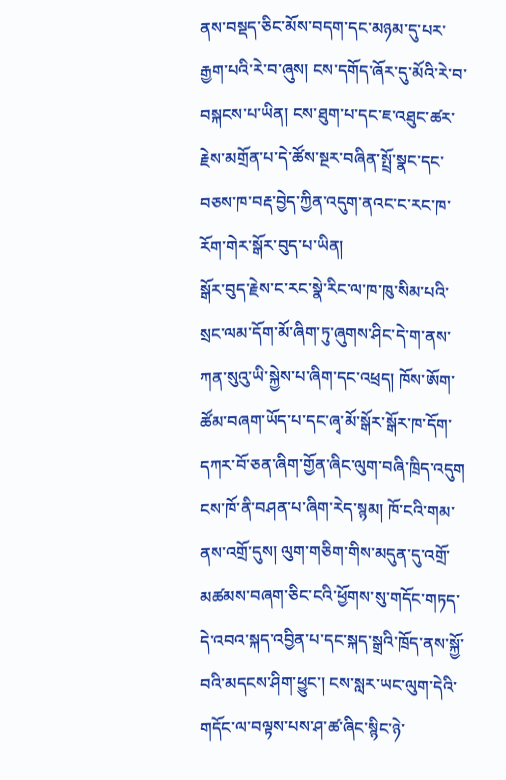ནས་བསྡད་ཅིང་མོས་བདག་དང་མཉམ་དུ་པར་རྒྱག་པའི་རེ་བ་ཞུས། ངས་དགོད་ཞོར་དུ་མོའི་རེ་བ་བསྐངས་པ་ཡིན། ངས་ཐུག་པ་དང་ཇ་འཐུང་ཚར་རྗེས་མགྲོན་པ་དེ་ཚོས་སྔར་བཞིན་སྤྲོ་སྣང་དང་བཅས་ཁ་བརྡ་བྱེད་ཀྱིན་འདུག་ནའང་ང་རང་ཁ་རོག་གེར་སྒོར་བུད་པ་ཡིན།
སྒོར་བུད་རྗེས་ང་རང་སྣེ་རིང་ལ་ཁ་ཁུ་སིམ་པའི་སྲང་ལམ་དོག་མོ་ཞིག་ཏུ་ཞུགས་ཤིང་དེ་ག་ནས་ཀན་སུའུ་ཡི་སྐྱེས་པ་ཞིག་དང་འཕྲད། ཁོས་ཨོག་ཚོམ་བཞག་ཡོད་པ་དང་ཞྭ་མོ་སྒོར་སྒོར་ཁ་དོག་དཀར་བོ་ཅན་ཞིག་གྱོན་ཞིང་ལུག་བཞི་ཁྲིད་འདུག ངས་ཁོ་ནི་བཤན་པ་ཞིག་རེད་སྙམ། ཁོ་ངའི་གམ་ནས་འགྲོ་དུས། ལུག་གཅིག་གིས་མདུན་དུ་འགྲོ་མཚམས་བཞག་ཅིང་ངའི་ཕྱོགས་སུ་གདོང་གཏད་དེ་འབའ་སྐད་འབྱིན་པ་དང་སྐད་སྒྲའི་ཁྲོད་ནས་སྐྱོ་བའི་མདངས་ཤིག་ཕྱུང་། ངས་སླར་ཡང་ལུག་དེའི་གདོང་ལ་བལྟས་པས་ཤ་ཚ་ཞིང་སྙིང་ཉེ་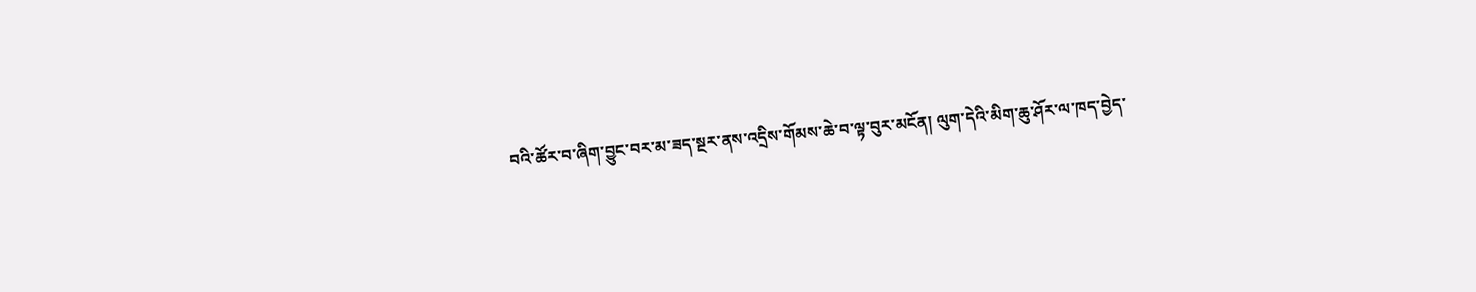བའི་ཚོར་བ་ཞིག་བྱུང་བར་མ་ཟད་སྔར་ནས་འདྲིས་གོམས་ཆེ་བ་ལྟ་བུར་མངོན། ལུག་དེའི་མིག་ཆུ་ཤོར་ལ་ཁད་བྱེད་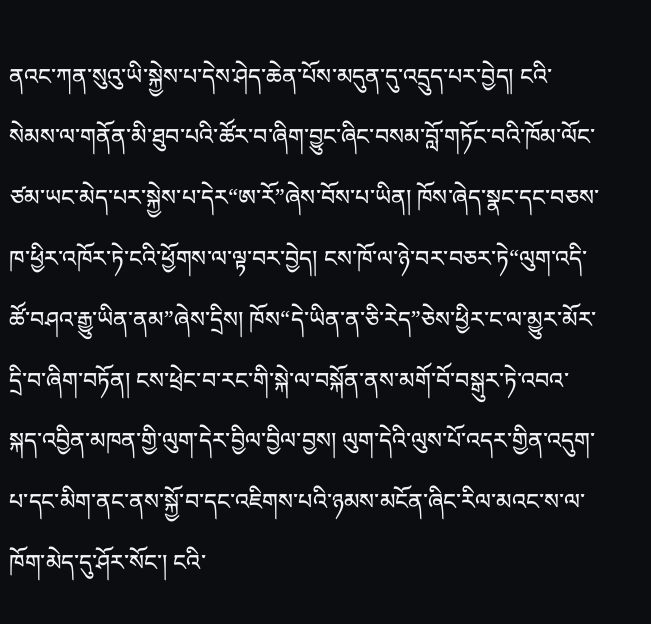ནའང་ཀན་སུའུ་ཡི་སྐྱེས་པ་དེས་ཤེད་ཆེན་པོས་མདུན་དུ་འདྲུད་པར་བྱེད། ངའི་སེམས་ལ་གནོན་མི་ཐུབ་པའི་ཚོར་བ་ཞིག་བྱུང་ཞིང་བསམ་བློ་གཏོང་བའི་ཁོམ་ལོང་ཙམ་ཡང་མེད་པར་སྐྱེས་པ་དེར“ཨ་རོ”ཞེས་བོས་པ་ཡིན། ཁོས་ཞེད་སྣང་དང་བཅས་ཁ་ཕྱིར་འཁོར་ཏེ་ངའི་ཕྱོགས་ལ་ལྟ་བར་བྱེད། ངས་ཁོ་ལ་ཉེ་བར་བཅར་ཏེ“ལུག་འདི་ཚོ་བཤའ་རྒྱུ་ཡིན་ནམ”ཞེས་དྲིས། ཁོས“དེ་ཡིན་ན་ཅི་རེད”ཅེས་ཕྱིར་ང་ལ་མྱུར་མོར་དྲི་བ་ཞིག་བཏོན། ངས་ཕྲེང་བ་རང་གི་སྐེ་ལ་བསྐོན་ནས་མགོ་བོ་བསྒུར་ཏེ་འབའ་སྐད་འབྱིན་མཁན་གྱི་ལུག་དེར་བྱིལ་བྱིལ་བྱས། ལུག་དེའི་ལུས་པོ་འདར་གྱིན་འདུག་པ་དང་མིག་ནང་ནས་སྐྱོ་བ་དང་འཇིགས་པའི་ཉམས་མངོན་ཞིང་རིལ་མའང་ས་ལ་ཁོག་མེད་དུ་ཤོར་སོང་། ངའི་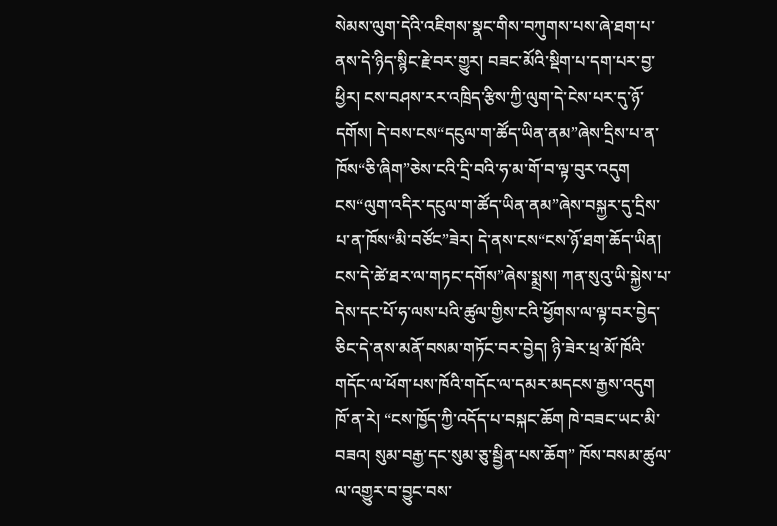སེམས་ལུག་དེའི་འཇིགས་སྣང་གིས་བཀུགས་པས་ཞེ་ཐག་པ་ནས་དེ་ཉིད་སྙིང་རྗེ་བར་གྱུར། བཟང་མོའི་སྡིག་པ་དག་པར་བྱ་ཕྱིར། ངས་བཤས་རར་འཁྲིད་རྩིས་ཀྱི་ལུག་དེ་ངེས་པར་དུ་ཉོ་དགོས། དེ་བས་ངས“དངུལ་ག་ཚོད་ཡིན་ནམ”ཞེས་དྲིས་པ་ན་ཁོས“ཅི་ཞིག”ཅེས་ངའི་དྲི་བའི་ཧ་མ་གོ་བ་ལྟ་བུར་འདུག ངས“ལུག་འདིར་དངུལ་ག་ཚོད་ཡིན་ནམ”ཞེས་བསྐྱར་དུ་དྲིས་པ་ན་ཁོས“མི་བཙོང”ཟེར། དེ་ནས་ངས“ངས་ཉོ་ཐག་ཆོད་ཡིན། ངས་དེ་ཚེ་ཐར་ལ་གཏང་དགོས”ཞེས་སྨྲས། ཀན་སུའུ་ཡི་སྐྱེས་པ་དེས་དང་པོ་ཧ་ལས་པའི་ཚུལ་གྱིས་ངའི་ཕྱོགས་ལ་ལྟ་བར་བྱེད་ཅིང་དེ་ནས་མནོ་བསམ་གཏོང་བར་བྱེད། ཉི་ཟེར་ཕྲ་མོ་ཁོའི་གདོང་ལ་ཕོག་པས་ཁོའི་གདོང་ལ་དམར་མདངས་རྒྱས་འདུག ཁོ་ན་རེ། “ངས་ཁྱོད་ཀྱི་འདོད་པ་བསྐང་ཆོག ཁེ་བཟང་ཡང་མི་བཟའ། སུམ་བརྒྱ་དང་སུམ་ཅུ་སྦྱིན་པས་ཆོག” ཁོས་བསམ་ཚུལ་ལ་འགྱུར་བ་བྱུང་བས་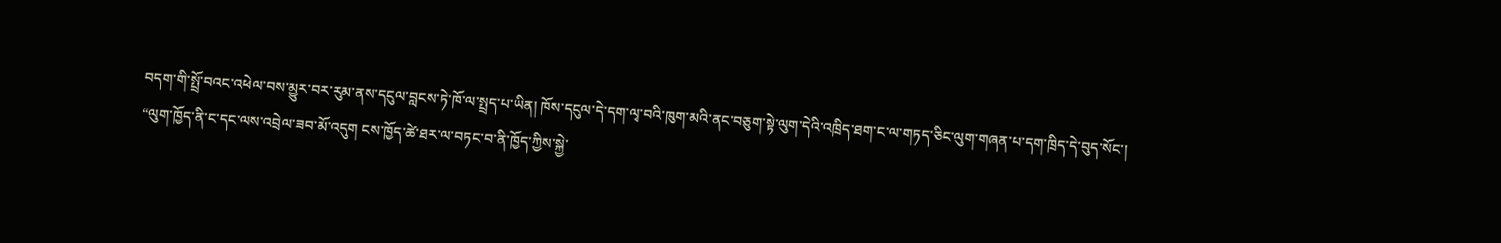བདག་གི་སྤྲོ་བའང་འཕེལ་བས་མྱུར་བར་རུམ་ནས་དངུལ་བླངས་ཏེ་ཁོ་ལ་སྤྲད་པ་ཡིན། ཁོས་དངུལ་དེ་དག་ལྭ་བའི་ཁུག་མའི་ནང་བཅུག་སྟེ་ལུག་དེའི་འཁྲིད་ཐག་ང་ལ་གཏད་ཅིང་ལུག་གཞན་པ་དག་ཁྲིད་དེ་བུད་སོང་།
“ལུག་ཁྱོད་ནི་ང་དང་ལས་འབྲེལ་ཟབ་མོ་འདུག ངས་ཁྱོད་ཚེ་ཐར་ལ་བཏང་བ་ནི་ཁྱོད་ཀྱིས་སྐྱེ་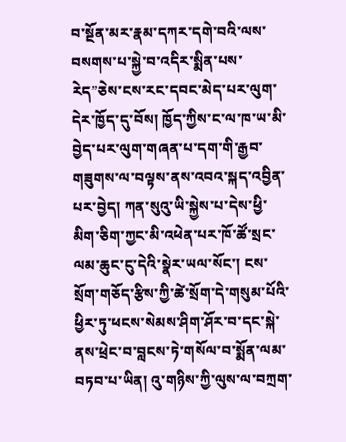བ་སྔོན་མར་རྣམ་དཀར་དགེ་བའི་ལས་བསགས་པ་སྐྱེ་བ་འདིར་སྨིན་པས་རེད”ཅེས་ངས་རང་དབང་མེད་པར་ལུག་དེར་ཁྱོད་དུ་བོས། ཁྱོད་ཀྱིས་ང་ལ་ཁ་ཡ་མི་བྱེད་པར་ལུག་གཞན་པ་དག་གི་རྒྱབ་གཟུགས་ལ་བལྟས་ནས་འབའ་སྐད་འབྱིན་པར་བྱེད། ཀན་སུའུ་ཡི་སྐྱེས་པ་དེས་ཕྱི་མིག་ཅིག་ཀྱང་མི་འཕེན་པར་ཁོ་ཚོ་སྲང་ལམ་ཆུང་ངུ་དེའི་སྣེར་ཡལ་སོང་། ངས་སྲོག་གཅོད་རྩིས་ཀྱི་ཚེ་སྲོག་དེ་གསུམ་པོའི་ཕྱིར་ཏུ་ཕངས་སེམས་ཤིག་ཤོར་བ་དང་སྐེ་ནས་ཕྲེང་བ་བླངས་ཏེ་གསོལ་བ་སྨོན་ལམ་བཏབ་པ་ཡིན། འུ་གཉིས་ཀྱི་ལུས་ལ་བཀྲག་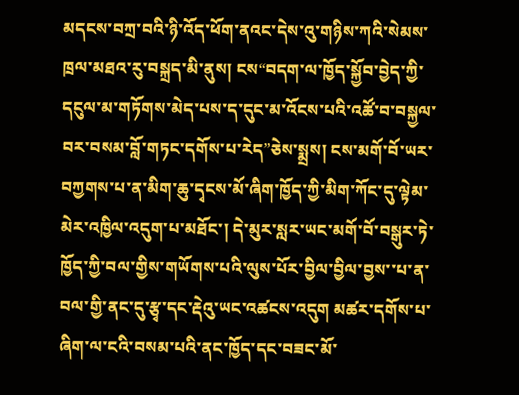མདངས་བཀྲ་བའི་ཉི་འོད་ཕོག་ནའང་དེས་འུ་གཉིས་ཀའི་སེམས་ཁྲལ་མཐའ་རུ་བསྐྲད་མི་ནུས། ངས“བདག་ལ་ཁྱོད་སྐྱོབ་བྱེད་ཀྱི་དངུལ་མ་གཏོགས་མེད་པས་ད་དུང་མ་འོངས་པའི་འཚོ་བ་བསྐྱལ་བར་བསམ་བློ་གཏང་དགོས་པ་རེད”ཅེས་སྨྲས། ངས་མགོ་བོ་ཡར་བཀྱགས་པ་ན་མིག་ཆུ་དྭངས་མོ་ཞིག་ཁྱོད་ཀྱི་མིག་ཀོང་དུ་ལྟེམ་མེར་འཁྱིལ་འདུག་པ་མཐོང་། དེ་མུར་སླར་ཡང་མགོ་བོ་བསྒུར་ཏེ་ཁྱོད་ཀྱི་བལ་གྱིས་གཡོགས་པའི་ལུས་པོར་བྱིལ་བྱིལ་བྱས་་པ་ན་བལ་གྱི་ནང་དུ་རྩྭ་དང་རྡེའུ་ཡང་འཚངས་འདུག མཚར་དགོས་པ་ཞིག་ལ་ངའི་བསམ་པའི་ནང་ཁྱོད་དང་བཟང་མོ་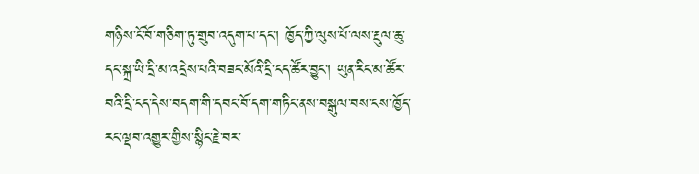གཉིས་ངོ་བོ་གཅིག་ཏུ་གྲུབ་འདུག་པ་དང་། ཁྱོད་ཀྱི་ལུས་པོ་ལས་རྔུལ་ཆུ་དང་སྐྲ་ཡི་དྲི་མ་འདྲེས་པའི་བཟང་མོའི་དྲི་ངད་ཚོར་བྱུང་། ཡུན་རིང་མ་ཚོར་བའི་དྲི་ངད་དེས་བདག་གི་དབང་བོ་དག་གཏིང་ནས་བསྒུལ་བས་ངས་ཁྱོད་རང་ལྡབ་འགྱུར་གྱིས་སྙིང་རྗེ་བར་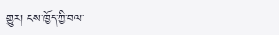གྱུར། ངས་ཁྱོད་ཀྱི་བལ་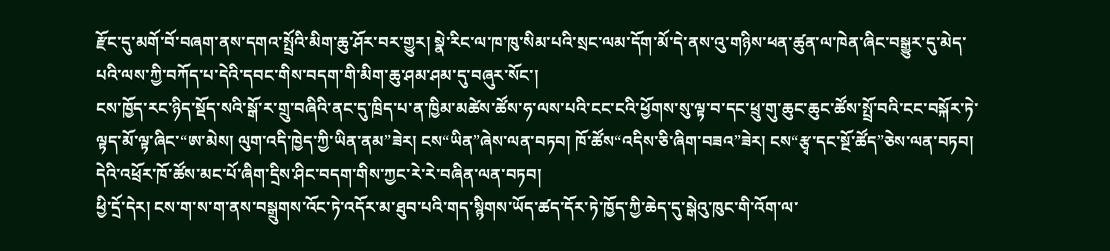རྫོང་དུ་མགོ་བོ་བཞག་ནས་དགའ་སྤྲོའི་མིག་ཆུ་ཤོར་བར་གྱུར། སྣེ་རིང་ལ་ཁ་ཁུ་སིམ་པའི་སྲང་ལམ་དོག་མོ་དེ་ནས་འུ་གཉིས་ཕན་ཚུན་ལ་ཁེན་ཞིང་བསྒྱུར་དུ་མེད་པའི་ལས་ཀྱི་བཀོད་པ་དེའི་དབང་གིས་བདག་གི་མིག་ཆུ་ཤམ་ཤམ་དུ་བཞུར་སོང་།
ངས་ཁྱོད་རང་ཉིད་སྡོད་སའི་སྒོ་ར་གྲུ་བཞིའི་ནང་དུ་ཁྲིད་པ་ན་ཁྱིམ་མཚེས་ཚོས་ཧ་ལས་པའི་ངང་ངའི་ཕྱོགས་སུ་ལྟ་བ་དང་ཕྲུ་གུ་ཆུང་ཆུང་ཚོས་སྤྲོ་བའི་ངང་བསྐོར་ཏེ་ལྟད་མོ་ལྟ་ཞིང་“ཨ་མེས། ལུག་འདི་ཁྱེད་ཀྱི་ཡིན་ནམ”ཟེར། ངས“ཡིན”ཞེས་ལན་བཏབ། ཁོ་ཚོས“འདིས་ཅི་ཞིག་བཟའ”ཟེར། ངས“རྩྭ་དང་སྔོ་ཚོད”ཅེས་ལན་བཏབ། དེའི་འཕྲོར་ཁོ་ཚོས་མང་པོ་ཞིག་དྲིས་ཤིང་བདག་གིས་ཀྱང་རེ་རེ་བཞིན་ལན་བཏབ།
ཕྱི་དྲོ་དེར། ངས་ག་ས་ག་ནས་བསྒྲུགས་འོང་ཏེ་འདོར་མ་ཐུབ་པའི་གད་སྙིགས་ཡོད་ཚད་དོར་ཏེ་ཁྱོད་ཀྱི་ཆེད་དུ་སྒེའུ་ཁུང་གི་འོག་ལ་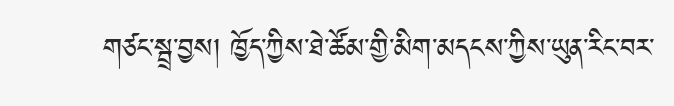གཙང་སྦྲ་བྱས། ཁྱོད་ཀྱིས་ཐེ་ཚོམ་གྱི་མིག་མདངས་ཀྱིས་ཡུན་རིང་བར་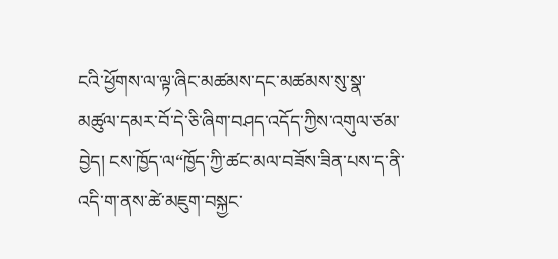ངའི་ཕྱོགས་ལ་ལྟ་ཞིང་མཚམས་དང་མཚམས་སུ་སྣ་མཚུལ་དམར་བོ་དེ་ཅི་ཞིག་བཤད་འདོད་ཀྱིས་འགུལ་ཙམ་བྱེད། ངས་ཁྱོད་ལ“ཁྱོད་ཀྱི་ཚང་མལ་བཟོས་ཟིན་པས་ད་ནི་འདི་ག་ནས་ཚེ་མཇུག་བསྐྱང་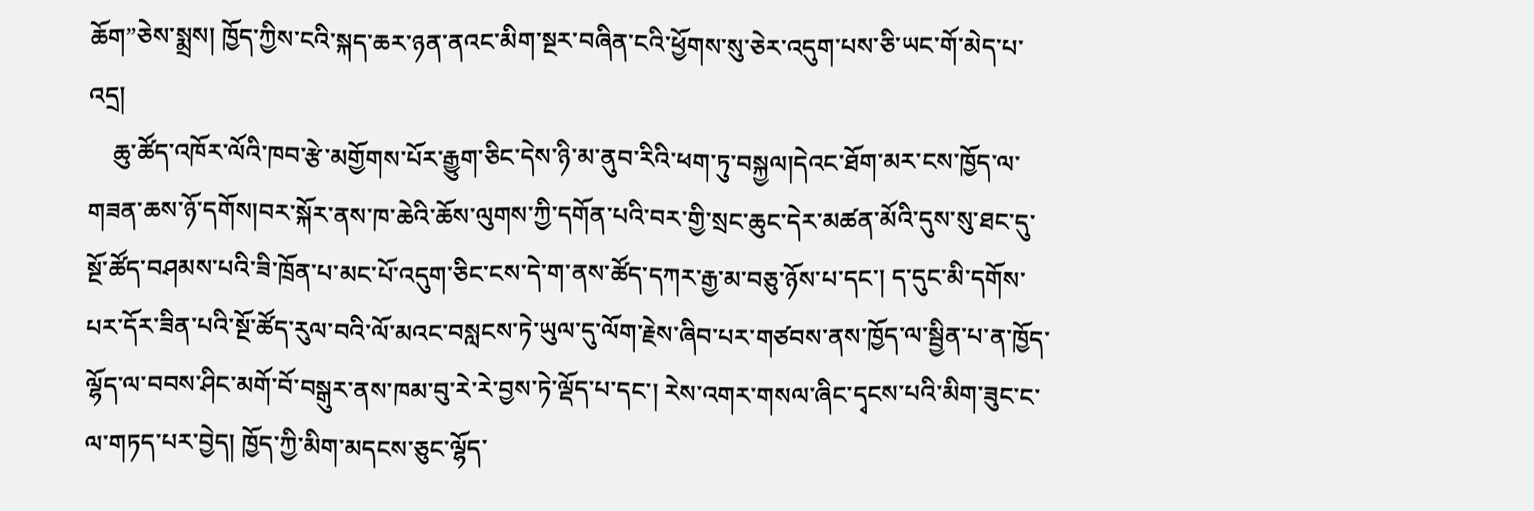ཆོག”ཅེས་སྨྲས། ཁྱོད་ཀྱིས་ངའི་སྐད་ཆར་ཉན་ནའང་མིག་སྔར་བཞིན་ངའི་ཕྱོགས་སུ་ཅེར་འདུག་པས་ཅི་ཡང་གོ་མེད་པ་འདྲ།
    ཆུ་ཚོད་འཁོར་ལོའི་ཁབ་རྩེ་མགྱོགས་པོར་རྒྱུག་ཅིང་དེས་ཉི་མ་ནུབ་རིའི་ཕག་ཏུ་བསྐྱལ།དེའང་ཐོག་མར་ངས་ཁྱོད་ལ་གཟན་ཆས་ཉོ་དགོས།བར་སྐོར་ནས་ཁ་ཆེའི་ཆོས་ལུགས་ཀྱི་དགོན་པའི་བར་གྱི་སྲང་ཆུང་དེར་མཚན་མོའི་དུས་སུ་ཐང་དུ་སྔོ་ཚོད་བཤམས་པའི་ཟི་ཁྲོན་པ་མང་པོ་འདུག་ཅིང་ངས་དེ་ག་ནས་ཚོད་དཀར་རྒྱ་མ་བཅུ་ཉོས་པ་དང་། ད་དུང་མི་དགོས་པར་དོར་ཟིན་པའི་སྔོ་ཚོད་རུལ་བའི་ལོ་མའང་བསླངས་ཏེ་ཡུལ་དུ་ལོག་རྗེས་ཞིབ་པར་གཙབས་ནས་ཁྱོད་ལ་སྦྱིན་པ་ན་ཁྱོད་ལྷོད་ལ་བབས་ཤིང་མགོ་བོ་བསྒུར་ནས་ཁམ་བུ་རེ་རེ་བྱས་ཏེ་ལྡོད་པ་དང་། རེས་འགར་གསལ་ཞིང་དྭངས་པའི་མིག་ཟུང་ང་ལ་གཏད་པར་བྱེད། ཁྱོད་ཀྱི་མིག་མདངས་ཅུང་ལྷོད་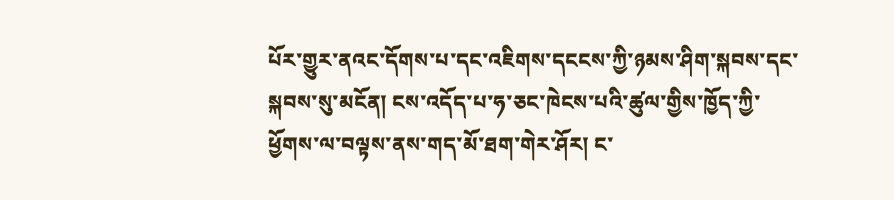པོར་གྱུར་ནའང་དོགས་པ་དང་འཇིགས་དངངས་ཀྱི་ཉམས་ཤིག་སྐབས་དང་སྐབས་སུ་མངོན། ངས་འདོད་པ་ཧ་ཅང་ཁེངས་པའི་ཚུལ་གྱིས་ཁྱོད་ཀྱི་ཕྱོགས་ལ་བལྟས་ནས་གད་མོ་ཐག་གེར་ཤོར། ང་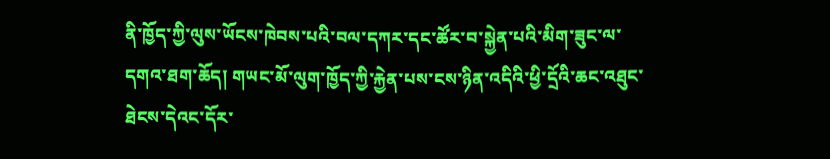ནི་ཁྱོད་ཀྱི་ལུས་ཡོངས་ཁེབས་པའི་བལ་དཀར་དང་ཚོར་བ་སྐྱེན་པའི་མིག་ཟུང་ལ་དགའ་ཐག་ཆོད། གཡང་མོ་ལུག་ཁྱོད་ཀྱི་རྐྱེན་པས་ངས་ཉིན་འདིའི་ཕྱི་དྲོའི་ཆང་འཐུང་ཐེངས་དེའང་དོར་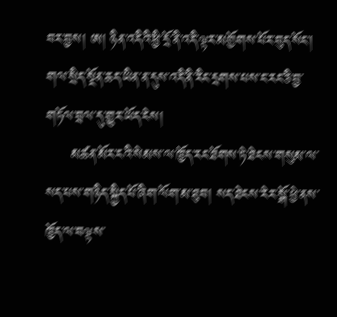བར་བྱས། ཨ། ཉིན་འདིའི་ཕྱི་དྲོ་ནི་འདི་ལྟར་མགྱོགས་པོར་བུད་སོང་། གལ་སྲིད་སྔོན་ཆད་ཡིན་ན་དུས་འདི་ནི་རིང་དྲགས་པས་ང་རང་ཅི་བྱ་གཏོལ་བྲལ་དུ་གྱུར་ཡོད་ངེས།
     མཚན་མོར་ངའི་སེམས་ལ་ཁྱོད་རང་ཐོགས་ཏེ་ཐེངས་གསུམ་ལ་སད་པས་གཉིད་སྐྱིད་པོ་ཞིག་ལོག་མ་ཐུབ། སད་ཐེངས་རེར་སྒོ་ཕྱེ་ནས་ཁྱོད་ལ་བལྟས་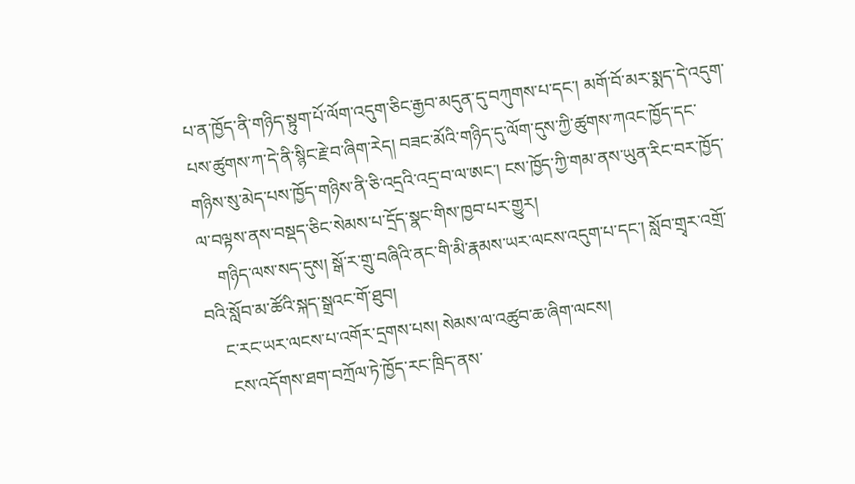པ་ན་ཁྱོད་ནི་གཉིད་སྟུག་པོ་ལོག་འདུག་ཅིང་རྒྱབ་མདུན་དུ་བཀུགས་པ་དང་། མགོ་བོ་མར་སྨད་དེ་འདུག་པས་ཚུགས་ཀ་དེ་ནི་སྙིང་རྗེ་བ་ཞིག་རེད། བཟང་མོའི་གཉིད་དུ་ལོག་དུས་ཀྱི་ཚུགས་ཀའང་ཁྱོད་དང་གཉིས་སུ་མེད་པས་ཁྱོད་གཉིས་ནི་ཅི་འདྲའི་འདྲ་བ་ལ་ཨང་། ངས་ཁྱོད་ཀྱི་གམ་ནས་ཡུན་རིང་བར་ཁྱོད་ལ་བལྟས་ནས་བསྡད་ཅིང་སེམས་པ་དྲོད་སྣང་གིས་ཁྱབ་པར་གྱུར།
    གཉིད་ལས་སད་དུས། སྒོ་ར་གྲུ་བཞིའི་ནང་གི་མི་རྣམས་ཡར་ལངས་འདུག་པ་དང་། སློབ་གྲྭར་འགྲོ་བའི་སློབ་མ་ཚོའི་སྐད་སྒྲའང་གོ་ཐུབ།
    ང་རང་ཡར་ལངས་པ་འགོར་དྲགས་པས། སེམས་ལ་འཚུབ་ཆ་ཞིག་ལངས།
     ངས་འདོགས་ཐག་བཀྲོལ་ཏེ་ཁྱོད་རང་ཁྲིད་ནས་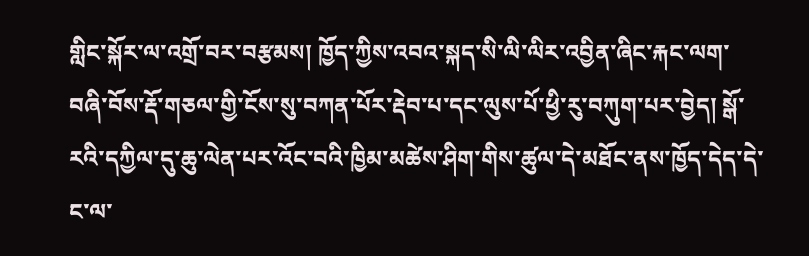གླིང་སྐོར་ལ་འགྲོ་བར་བརྩམས། ཁྱོད་ཀྱིས་འབའ་སྐད་སི་ལི་ལིར་འབྱིན་ཞིང་རྐང་ལག་བཞི་བོས་རྡོ་གཅལ་གྱི་ངོས་སུ་བཀན་པོར་རྡེབ་པ་དང་ལུས་པོ་ཕྱི་རུ་བཀུག་པར་བྱེད། སྒོ་རའི་དཀྱིལ་དུ་ཆུ་ལེན་པར་འོང་བའི་ཁྱིམ་མཚེས་ཤིག་གིས་ཚུལ་དེ་མཐོང་ནས་ཁྱོད་དེད་དེ་ང་ལ་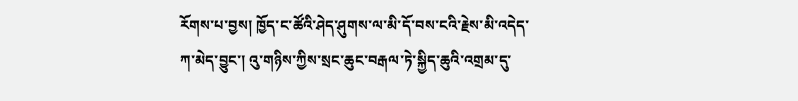རོགས་པ་བྱས། ཁྱོད་ང་ཚོའི་ཤེད་ཤུགས་ལ་མི་དོ་བས་ངའི་རྗེས་མི་འདེད་ཀ་མེད་བྱུང་། འུ་གཉིས་ཀྱིས་སྲང་ཆུང་བརྒལ་ཏེ་སྐྱིད་ཆུའི་འགྲམ་དུ་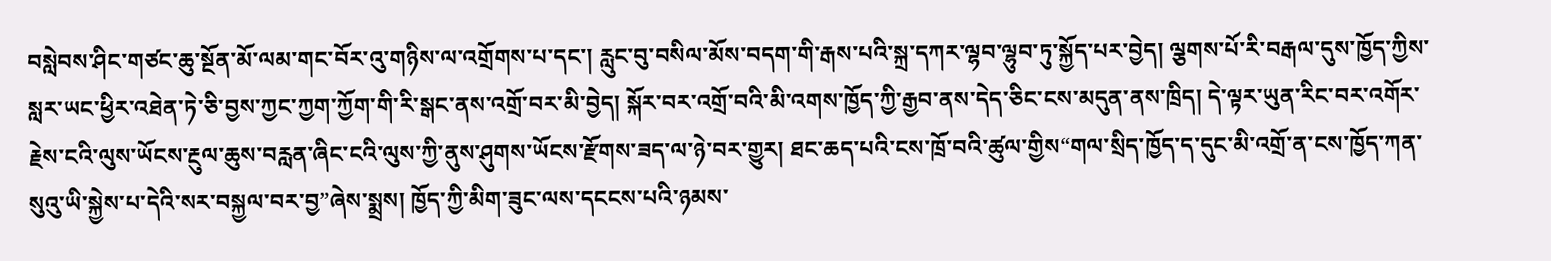བསླེབས་ཤིང་གཙང་ཆུ་སྔོན་མོ་ལམ་གང་བོར་འུ་གཉིས་ལ་འགྲོགས་པ་དང་། རླུང་བུ་བསིལ་མོས་བདག་གི་རྒས་པའི་སྐྲ་དཀར་ལྷབ་ལྷུབ་ཏུ་སྐྱོད་པར་བྱེད། ལྕགས་པོ་རི་བརྒལ་དུས་ཁྱོད་ཀྱིས་སླར་ཡང་ཕྱིར་འཐེན་ཏེ་ཅི་བྱས་ཀྱང་ཀྱག་ཀྱོག་གི་རི་སྒང་ནས་འགྲོ་བར་མི་བྱེད། སྐོར་བར་འགྲོ་བའི་མི་འགས་ཁྱོད་ཀྱི་རྒྱབ་ནས་དེད་ཅིང་ངས་མདུན་ནས་ཁྲིད། དེ་ལྟར་ཡུན་རིང་བར་འགོར་རྗེས་ངའི་ལུས་ཡོངས་རྔུལ་ཆུས་བརླན་ཞིང་ངའི་ལུས་ཀྱི་ནུས་ཤུགས་ཡོངས་རྫོགས་ཟད་ལ་ཉེ་བར་གྱུར། ཐང་ཆད་པའི་ངས་ཁྲོ་བའི་ཚུལ་གྱིས“གལ་སྲིད་ཁྱོད་ད་དུང་མི་འགྲོ་ན་ངས་ཁྱོད་ཀན་སུའུ་ཡི་སྐྱེས་པ་དེའི་སར་བསྐྱལ་བར་བྱ”ཞེས་སྨྲས། ཁྱོད་ཀྱི་མིག་ཟུང་ལས་དངངས་པའི་ཉམས་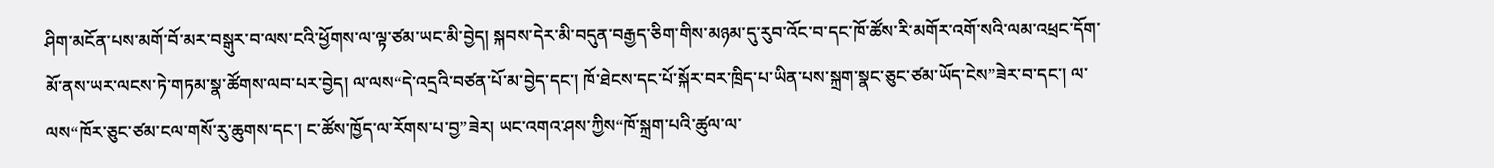ཤིག་མངོན་པས་མགོ་བོ་མར་བསྒུར་བ་ལས་ངའི་ཕྱོགས་ལ་ལྟ་ཙམ་ཡང་མི་བྱེད། སྐབས་དེར་མི་བདུན་བརྒྱད་ཅིག་གིས་མཉམ་དུ་རུབ་འོང་བ་དང་ཁོ་ཚོས་རི་མགོར་འགོ་སའི་ལམ་འཕྲང་དོག་མོ་ནས་ཡར་ལངས་ཏེ་གཏམ་སྣ་ཚོགས་ལབ་པར་བྱེད། ལ་ལས“དེ་འདྲའི་བཙན་པོ་མ་བྱེད་དང་། ཁོ་ཐེངས་དང་པོ་སྐོར་བར་ཁྲིད་པ་ཡིན་པས་སྐྲག་སྣང་ཅུང་ཙམ་ཡོད་ངེས”ཟེར་བ་དང་། ལ་ལས“ཁོར་ཅུང་ཙམ་ངལ་གསོ་རུ་ཆུགས་དང་། ང་ཚོས་ཁྱོད་ལ་རོགས་པ་བྱ”ཟེར། ཡང་འགའ་ཤས་ཀྱིས“ཁོ་སྐྲག་པའི་ཚུལ་ལ་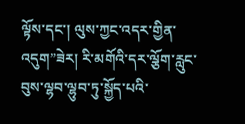ལྟོས་དང་། ལུས་ཀྱང་འདར་གྱིན་འདུག”ཟེར། རི་མགོའི་དར་ལྕོག་རླུང་བུས་ལྷབ་ལྷུབ་ཏུ་སྐྱོད་པའི་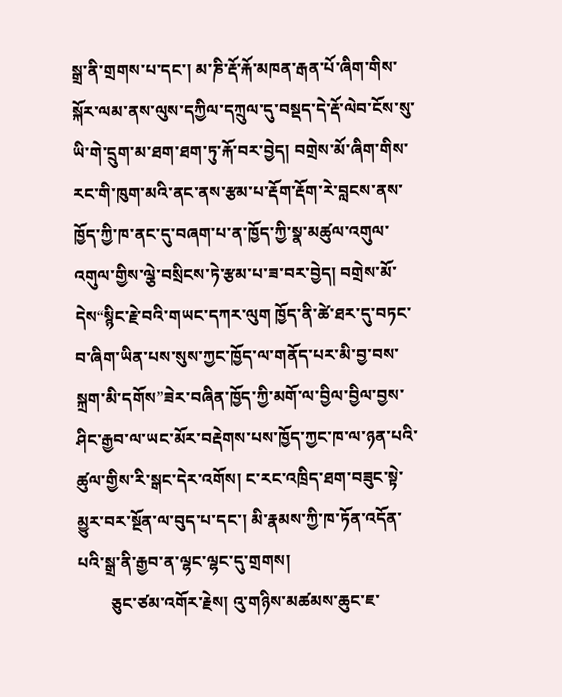སྒྲ་ནི་གྲགས་པ་དང་། མ་ཎི་རྡོ་རྐོ་མཁན་རྒན་པོ་ཞིག་གིས་སྐོར་ལམ་ནས་ལུས་དཀྱིལ་དཀྲུལ་དུ་བསྡད་དེ་རྡོ་ལེབ་ངོས་སུ་ཡི་གེ་དྲུག་མ་ཐག་ཐག་ཏུ་རྐོ་བར་བྱེད། བགྲེས་མོ་ཞིག་གིས་རང་གི་ཁུག་མའི་ནང་ནས་རྩམ་པ་རྡོག་རྡོག་རེ་བླངས་ནས་ཁྱོད་ཀྱི་ཁ་ནང་དུ་བཞག་པ་ན་ཁྱོད་ཀྱི་སྣ་མཚུལ་འགུལ་འགུལ་གྱིས་ལྕེ་བསྲིངས་ཏེ་རྩམ་པ་ཟ་བར་བྱེད། བགྲེས་མོ་དེས“སྙིང་རྗེ་བའི་གཡང་དཀར་ལུག ཁྱོད་ནི་ཚེ་ཐར་དུ་བཏང་བ་ཞིག་ཡིན་པས་སུས་ཀྱང་ཁྱོད་ལ་གནོད་པར་མི་བྱ་བས་སྐྲག་མི་དགོས”ཟེར་བཞིན་ཁྱོད་ཀྱི་མགོ་ལ་བྱིལ་བྱིལ་བྱས་ཤིང་རྒྱབ་ལ་ཡང་མོར་བརྡེགས་པས་ཁྱོད་ཀྱང་ཁ་ལ་ཉན་པའི་ཚུལ་གྱིས་རི་སྒང་དེར་འགོས། ང་རང་འཁྲིད་ཐག་བཟུང་སྟེ་མྱུར་བར་སྔོན་ལ་བུད་པ་དང་། མི་རྣམས་ཀྱི་ཁ་ཏོན་འདོན་པའི་སྒྲ་ནི་རྒྱབ་ན་ལྷང་ལྷང་དུ་གྲགས།
        ཅུང་ཙམ་འགོར་རྗེས། འུ་གཉིས་མཚམས་ཆུང་ཇ་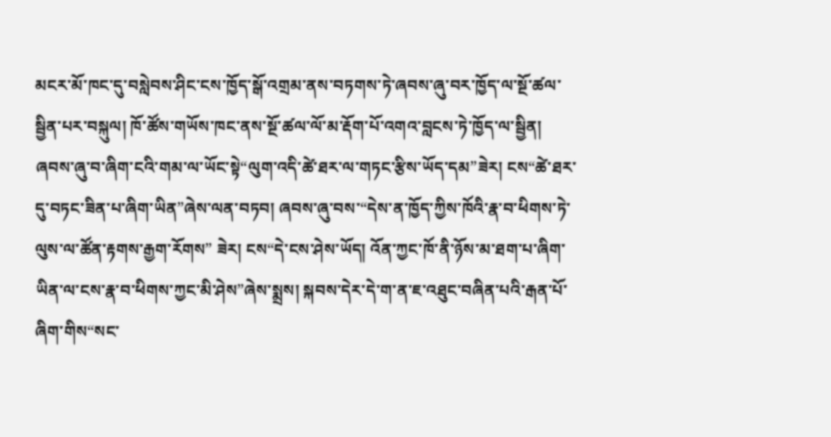མངར་མོ་ཁང་དུ་བསླེབས་ཤིང་ངས་ཁྱོད་སྒོ་འགྲམ་ནས་བཏགས་ཏེ་ཞབས་ཞུ་བར་ཁྱོད་ལ་སྔོ་ཚལ་སྦྱིན་པར་བསྐུལ། ཁོ་ཚོས་གཡོས་ཁང་ནས་སྔོ་ཚལ་ལོ་མ་རྡོག་པོ་འགའ་བླངས་ཏེ་ཁྱོད་ལ་སྦྱིན། ཞབས་ཞུ་བ་ཞིག་ངའི་གམ་ལ་ཡོང་སྟེ“ལུག་འདི་ཚེ་ཐར་ལ་གཏང་རྩིས་ཡོད་དམ”ཟེར། ངས“ཚེ་ཐར་དུ་བཏང་ཟིན་པ་ཞིག་ཡིན”ཞེས་ལན་བཏབ། ཞབས་ཞུ་བས་“དེས་ན་ཁྱོད་ཀྱིས་ཁོའི་རྣ་བ་ཕིགས་ཏེ་ལུས་ལ་ཚོན་རྟགས་རྒྱག་རོགས” ཟེར། ངས“དེ་ངས་ཤེས་ཡོད། འོན་ཀྱང་ཁོ་ནི་ཉོས་མ་ཐག་པ་ཞིག་ཡིན་ལ་ངས་རྣ་བ་ཕིགས་ཀྱང་མི་ཤེས”ཞེས་སྨྲས། སྐབས་དེར་དེ་ག་ན་ཇ་འཐུང་བཞིན་པའི་རྒན་པོ་ཞིག་གིས“སང་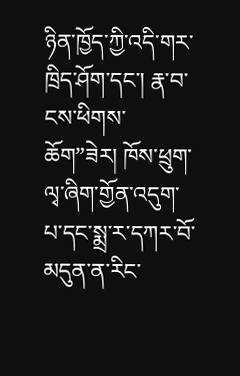ཉིན་ཁྱོད་ཀྱི་འདི་གར་ཁྲིད་ཤོག་དང་། རྣ་བ་ངས་ཕིགས་ཆོག”ཟེར། ཁོས་ཕྲུག་ལྭ་ཞིག་གྱོན་འདུག་པ་དང་སྨྲ་ར་དཀར་བོ་མདུན་ན་རིང་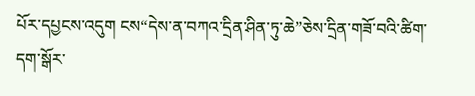པོར་དཔྱངས་འདུག ངས“དེས་ན་བཀའ་དྲིན་ཤིན་ཏུ་ཆེ”ཅེས་དྲིན་གཟོ་བའི་ཚིག་དག་སྒོར་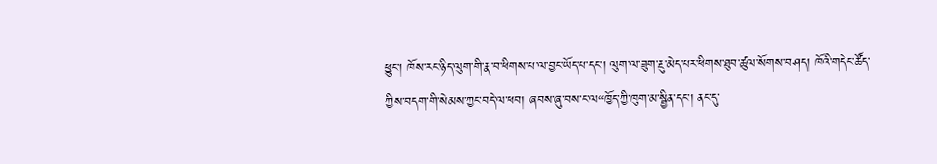ཕྱུང་། ཁོས་རང་ཉིད་ལུག་གི་རྣ་བ་ཕིགས་པ་ལ་བྱང་ཡོད་པ་དང་། ལུག་ལ་ཟུག་རྔུ་མེད་པར་ཕིགས་ཐུབ་ཚུལ་སོགས་བཤད། ཁོའི་གདེང་ཚོད་ཀྱིས་བདག་གི་སེམས་ཀྱང་བདེ་ལ་ཕབ། ཞབས་ཞུ་བས་ང་ལ“ཁྱོད་ཀྱི་ཁུག་མ་སྦྱིན་དང་། ནང་དུ་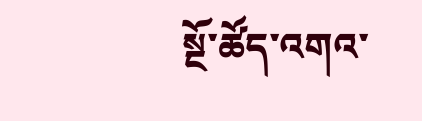སྔོ་ཚོད་འགའ་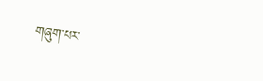གཞུག་པར་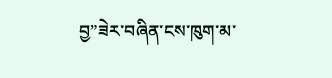བྱ”ཟེར་བཞིན་ངས་ཁུག་མ་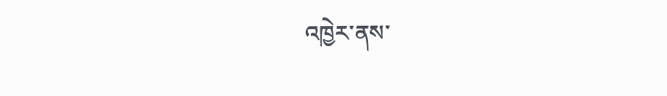འཁྱེར་ནས་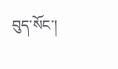བུད་སོང་།